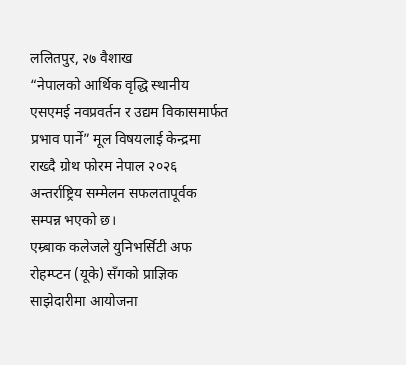ललितपुर, २७ वैशाख
“नेपालको आर्थिक वृद्धि स्थानीय एसएमई नवप्रवर्तन र उद्यम विकासमार्फत प्रभाव पार्ने” मूल विषयलाई केन्द्रमा राख्दै ग्रोथ फोरम नेपाल २०२६ अन्तर्राष्ट्रिय सम्मेलन सफलतापूर्वक सम्पन्न भएको छ।
एम्र्बाक कलेजले युनिभर्सिटी अफ रोहम्प्टन (यूके) सँगको प्राज्ञिक साझेदारीमा आयोजना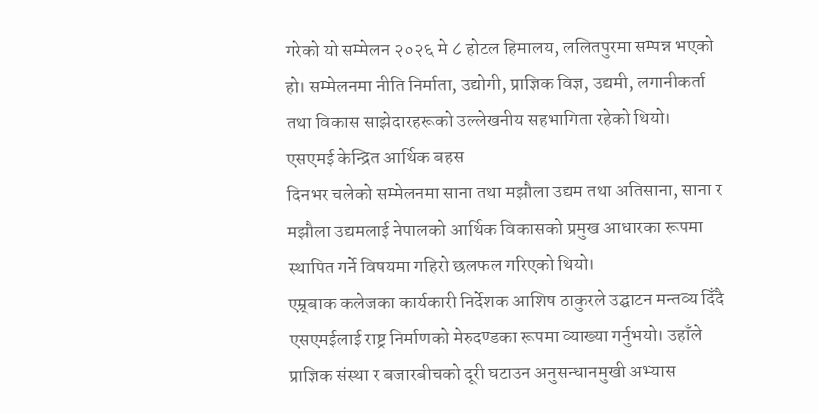गरेको यो सम्मेलन २०२६ मे ८ होटल हिमालय, ललितपुरमा सम्पन्न भएको हो। सम्मेलनमा नीति निर्माता, उद्योगी, प्राज्ञिक विज्ञ, उद्यमी, लगानीकर्ता तथा विकास साझेदारहरूको उल्लेखनीय सहभागिता रहेको थियो।
एसएमई केन्द्रित आर्थिक बहस
दिनभर चलेको सम्मेलनमा साना तथा मझौला उद्यम तथा अतिसाना, साना र मझौला उद्यमलाई नेपालको आर्थिक विकासको प्रमुख आधारका रूपमा स्थापित गर्ने विषयमा गहिरो छलफल गरिएको थियो।
एम्र्बाक कलेजका कार्यकारी निर्देशक आशिष ठाकुरले उद्घाटन मन्तव्य दिँदै एसएमईलाई राष्ट्र निर्माणको मेरुदण्डका रूपमा व्याख्या गर्नुभयो। उहाँले प्राज्ञिक संस्था र बजारबीचको दूरी घटाउन अनुसन्धानमुखी अभ्यास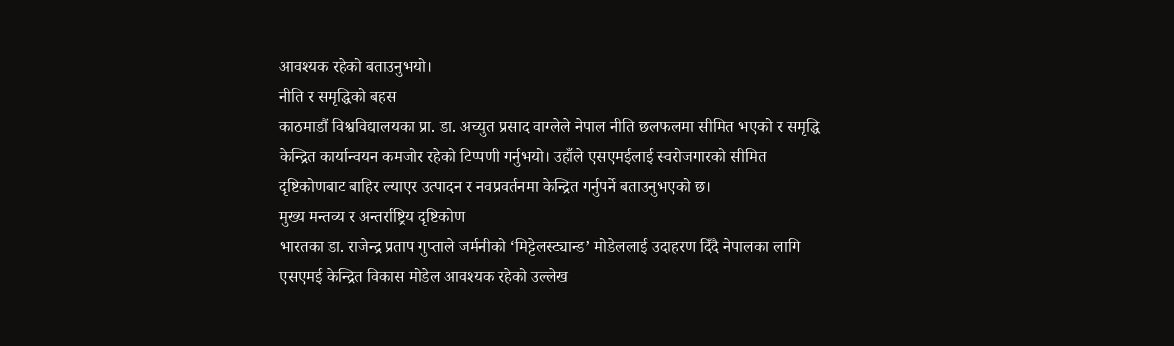आवश्यक रहेको बताउनुभयो।
नीति र समृद्धिको बहस
काठमाडौं विश्वविद्यालयका प्रा. डा. अच्युत प्रसाद वाग्लेले नेपाल नीति छलफलमा सीमित भएको र समृद्धि केन्द्रित कार्यान्वयन कमजोर रहेको टिप्पणी गर्नुभयो। उहाँले एसएमईलाई स्वरोजगारको सीमित दृष्टिकोणबाट बाहिर ल्याएर उत्पादन र नवप्रवर्तनमा केन्द्रित गर्नुपर्ने बताउनुभएको छ।
मुख्य मन्तव्य र अन्तर्राष्ट्रिय दृष्टिकोण
भारतका डा. राजेन्द्र प्रताप गुप्ताले जर्मनीको ‘मिट्टेलस्ट्यान्ड’ मोडेललाई उदाहरण दिँदै नेपालका लागि एसएमई केन्द्रित विकास मोडेल आवश्यक रहेको उल्लेख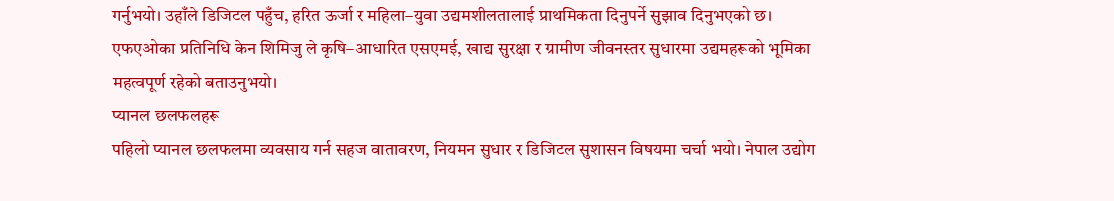गर्नुभयो। उहाँले डिजिटल पहुँच, हरित ऊर्जा र महिला–युवा उद्यमशीलतालाई प्राथमिकता दिनुपर्ने सुझाव दिनुभएको छ।
एफएओका प्रतिनिधि केन शिमिजु ले कृषि–आधारित एसएमई, खाद्य सुरक्षा र ग्रामीण जीवनस्तर सुधारमा उद्यमहरूको भूमिका महत्वपूर्ण रहेको बताउनुभयो।
प्यानल छलफलहरू
पहिलो प्यानल छलफलमा व्यवसाय गर्न सहज वातावरण, नियमन सुधार र डिजिटल सुशासन विषयमा चर्चा भयो। नेपाल उद्योग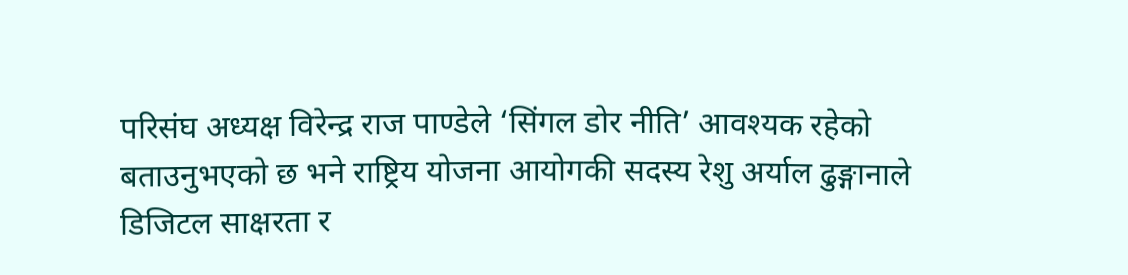परिसंघ अध्यक्ष विरेन्द्र राज पाण्डेले ‘सिंगल डोर नीति’ आवश्यक रहेको बताउनुभएको छ भने राष्ट्रिय योजना आयोगकी सदस्य रेशु अर्याल ढुङ्गानाले डिजिटल साक्षरता र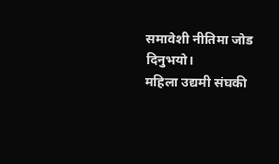समावेशी नीतिमा जोड दिनुभयो।
महिला उद्यमी संघकी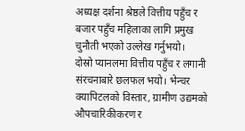अध्यक्ष दर्शना श्रेष्ठले वित्तीय पहुँच र बजार पहुँच महिलाका लागि प्रमुख चुनौती भएको उल्लेख गर्नुभयो।
दोस्रो प्यानलमा वित्तीय पहुँच र लगानी संरचनाबारे छलफल भयो। भेन्चर क्यापिटलको विस्तार, ग्रामीण उद्यमको औपचारिकीकरण र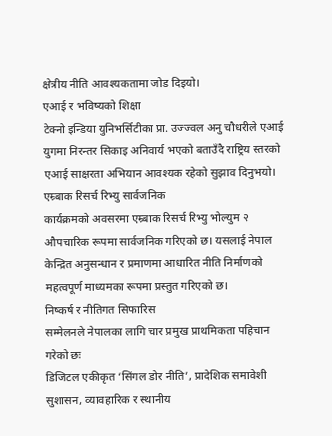क्षेत्रीय नीति आवश्यकतामा जोड दिइयो।
एआई र भविष्यको शिक्षा
टेक्नो इन्डिया युनिभर्सिटीका प्रा. उज्ज्वल अनु चौधरीले एआई युगमा निरन्तर सिकाइ अनिवार्य भएको बताउँदै राष्ट्रिय स्तरको एआई साक्षरता अभियान आवश्यक रहेको सुझाव दिनुभयो।
एम्र्बाक रिसर्च रिभ्यु सार्वजनिक
कार्यक्रमको अवसरमा एम्र्बाक रिसर्च रिभ्यु भोल्युम २ औपचारिक रूपमा सार्वजनिक गरिएको छ। यसलाई नेपाल केन्द्रित अनुसन्धान र प्रमाणमा आधारित नीति निर्माणको महत्वपूर्ण माध्यमका रूपमा प्रस्तुत गरिएको छ।
निष्कर्ष र नीतिगत सिफारिस
सम्मेलनले नेपालका लागि चार प्रमुख प्राथमिकता पहिचान गरेको छः
डिजिटल एकीकृत ‘सिंगल डोर नीति’, प्रादेशिक समावेशी सुशासन, व्यावहारिक र स्थानीय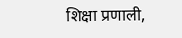शिक्षा प्रणाली,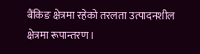बैंकिङ क्षेत्रमा रहेको तरलता उत्पादनशील क्षेत्रमा रूपान्तरण।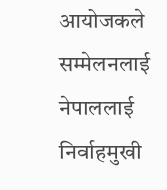आयोजकले सम्मेलनलाई नेपाललाई निर्वाहमुखी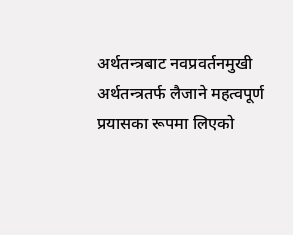अर्थतन्त्रबाट नवप्रवर्तनमुखी अर्थतन्त्रतर्फ लैजाने महत्वपूर्ण प्रयासका रूपमा लिएको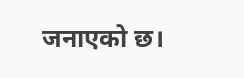जनाएको छ।